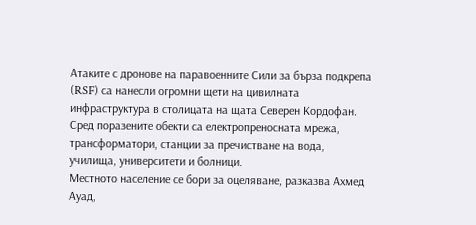Атаките с дронове на паравоенните Сили за бърза подкрепа (RSF) са нанесли огромни щети на цивилната инфраструктура в столицата на щата Северен Кордофан. Сред поразените обекти са електропреносната мрежа, трансформатори, станции за пречистване на вода, училища, университети и болници.
Местното население се бори за оцеляване, разказва Ахмед Ауад,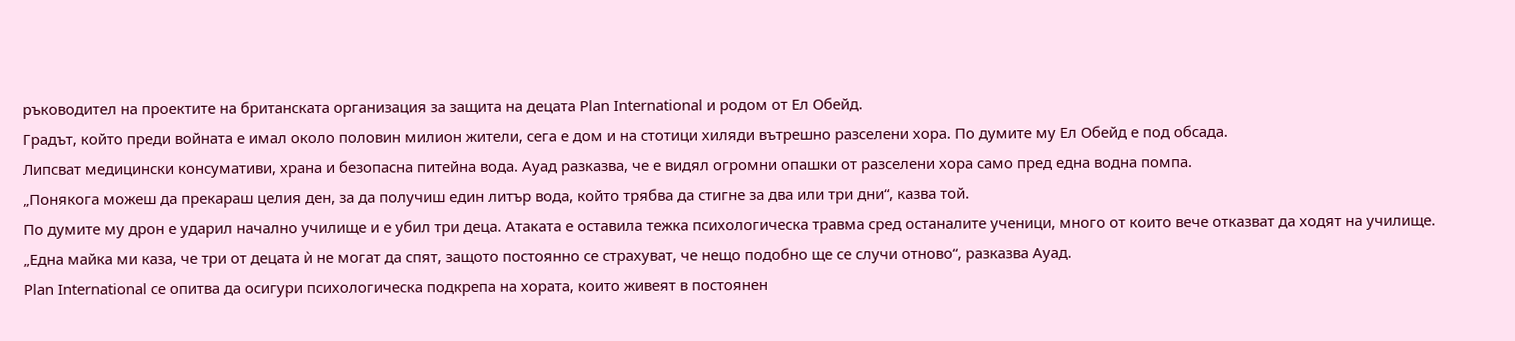ръководител на проектите на британската организация за защита на децата Plan International и родом от Ел Обейд.
Градът, който преди войната е имал около половин милион жители, сега е дом и на стотици хиляди вътрешно разселени хора. По думите му Ел Обейд е под обсада.
Липсват медицински консумативи, храна и безопасна питейна вода. Ауад разказва, че е видял огромни опашки от разселени хора само пред една водна помпа.
„Понякога можеш да прекараш целия ден, за да получиш един литър вода, който трябва да стигне за два или три дни“, казва той.
По думите му дрон е ударил начално училище и е убил три деца. Атаката е оставила тежка психологическа травма сред останалите ученици, много от които вече отказват да ходят на училище.
„Една майка ми каза, че три от децата ѝ не могат да спят, защото постоянно се страхуват, че нещо подобно ще се случи отново“, разказва Ауад.
Plan International се опитва да осигури психологическа подкрепа на хората, които живеят в постоянен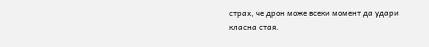страх, че дрон може всеки момент да удари класна стая.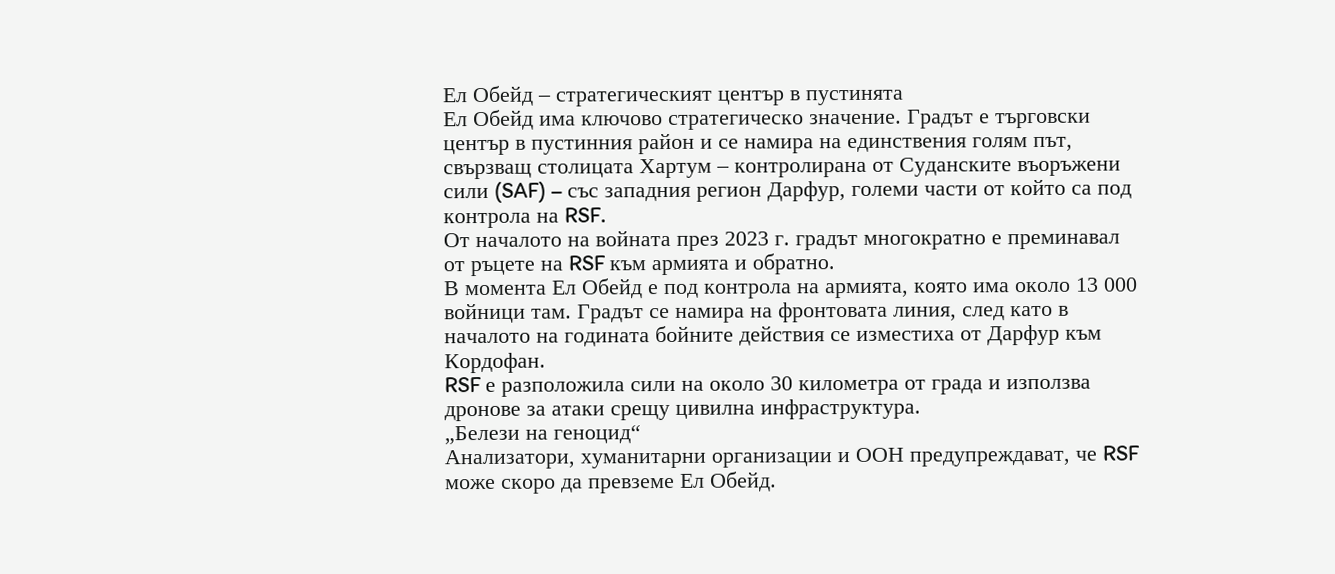Ел Обейд – стратегическият център в пустинята
Ел Обейд има ключово стратегическо значение. Градът е търговски център в пустинния район и се намира на единствения голям път, свързващ столицата Хартум – контролирана от Суданските въоръжени сили (SAF) – със западния регион Дарфур, големи части от който са под контрола на RSF.
От началото на войната през 2023 г. градът многократно е преминавал от ръцете на RSF към армията и обратно.
В момента Ел Обейд е под контрола на армията, която има около 13 000 войници там. Градът се намира на фронтовата линия, след като в началото на годината бойните действия се изместиха от Дарфур към Кордофан.
RSF е разположила сили на около 30 километра от града и използва дронове за атаки срещу цивилна инфраструктура.
„Белези на геноцид“
Анализатори, хуманитарни организации и ООН предупреждават, че RSF може скоро да превземе Ел Обейд.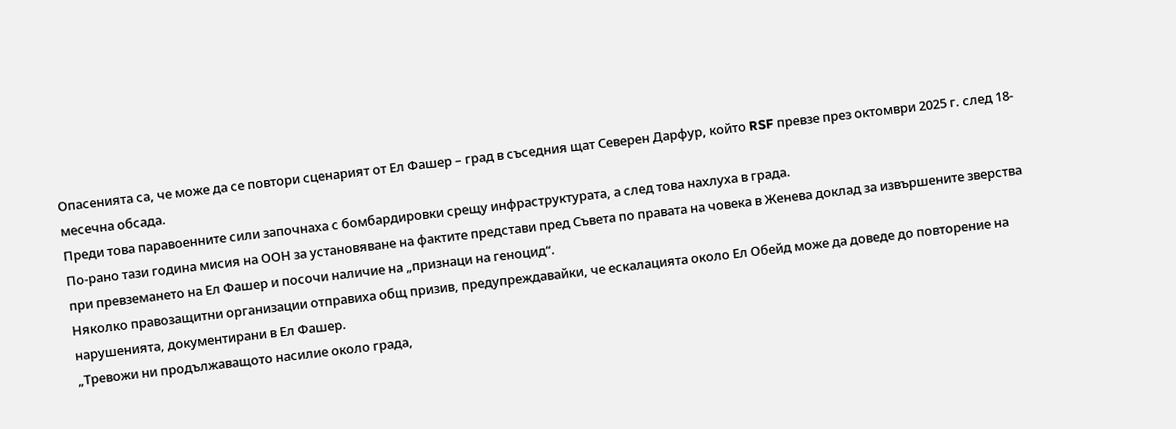Опасенията са, че може да се повтори сценарият от Ел Фашер – град в съседния щат Северен Дарфур, който RSF превзе през октомври 2025 г. след 18-месечна обсада.
Преди това паравоенните сили започнаха с бомбардировки срещу инфраструктурата, а след това нахлуха в града.
По-рано тази година мисия на ООН за установяване на фактите представи пред Съвета по правата на човека в Женева доклад за извършените зверства при превземането на Ел Фашер и посочи наличие на „признаци на геноцид“.
Няколко правозащитни организации отправиха общ призив, предупреждавайки, че ескалацията около Ел Обейд може да доведе до повторение на нарушенията, документирани в Ел Фашер.
„Тревожи ни продължаващото насилие около града,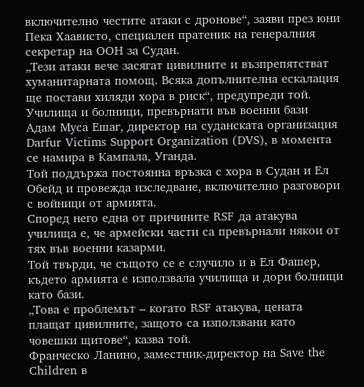включително честите атаки с дронове“, заяви през юни Пека Хаависто, специален пратеник на генералния секретар на ООН за Судан.
„Тези атаки вече засягат цивилните и възпрепятстват хуманитарната помощ. Всяка допълнителна ескалация ще постави хиляди хора в риск“, предупреди той.
Училища и болници, превърнати във военни бази
Адам Муса Ешаг, директор на суданската организация Darfur Victims Support Organization (DVS), в момента се намира в Кампала, Уганда.
Той поддържа постоянна връзка с хора в Судан и Ел Обейд и провежда изследване, включително разговори с войници от армията.
Според него една от причините RSF да атакува училища е, че армейски части са превърнали някои от тях във военни казарми.
Той твърди, че същото се е случило и в Ел Фашер, където армията е използвала училища и дори болници като бази.
„Това е проблемът – когато RSF атакува, цената плащат цивилните, защото са използвани като човешки щитове“, казва той.
Франческо Ланино, заместник-директор на Save the Children в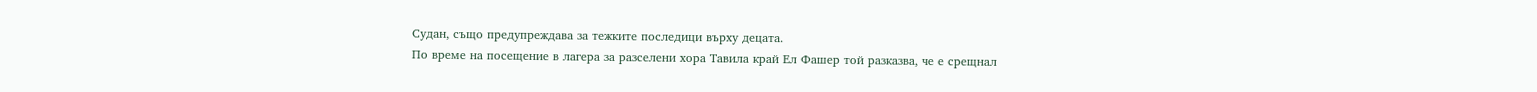Судан, също предупреждава за тежките последици върху децата.
По време на посещение в лагера за разселени хора Тавила край Ел Фашер той разказва, че е срещнал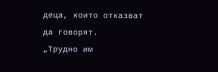деца, които отказват да говорят.
„Трудно им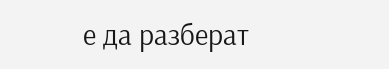е да разберат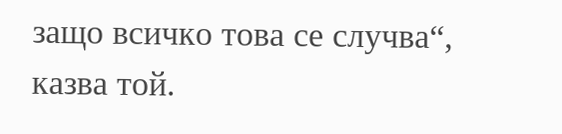защо всичко това се случва“, казва той.